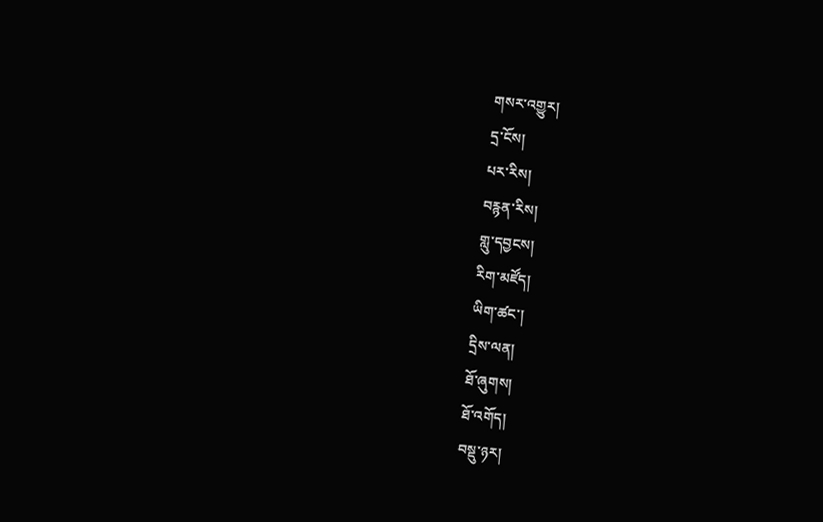གསར་འགྱུར།
དྲ་ངོས།
པར་རིས།
བརྙན་རིས།
གླུ་དབྱངས།
རིག་མཛོད།
ཡིག་ཚང་།
དྲིས་ལན།
ཐོ་ཞུགས།
ཐོ་འགོད།
བསྡུ་ཉར།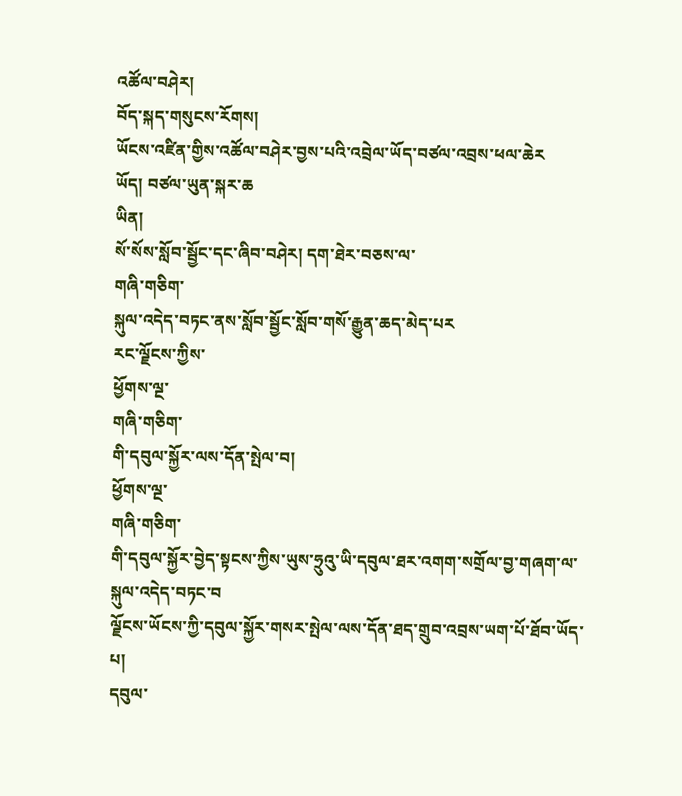འཚོལ་བཤེར།
བོད་སྐད་གསུངས་རོགས།
ཡོངས་འཛིན་གྱིས་འཚོལ་བཤེར་བྱས་པའི་འབྲེལ་ཡོད་བཙལ་འབྲས་ཕལ་ཆེར
ཡོད། བཙལ་ཡུན་སྐར་ཆ
ཡིན།
སོ་སོས་སློབ་སྦྱོང་དང་ཞིབ་བཤེར། དག་ཐེར་བཅས་ལ་
གཞི་གཅིག་
སྐུལ་འདེད་བཏང་ནས་སློབ་སྦྱོང་སློབ་གསོ་རྒྱུན་ཆད་མེད་པར
རང་ལྗོངས་ཀྱིས་
ཕྱོགས་ལྔ་
གཞི་གཅིག་
གི་དབུལ་སྐྱོར་ལས་དོན་སྤེལ་བ།
ཕྱོགས་ལྔ་
གཞི་གཅིག་
གི་དབུལ་སྐྱོར་བྱེད་སྟངས་ཀྱིས་ཡུས་ཧྲུའུ་ཡི་དབུལ་ཐར་འགག་སགྲོལ་བྱ་གཞག་ལ་སྐུལ་འདེད་བཏང་བ
ལྗོངས་ཡོངས་ཀྱི་དབུལ་སྐྱོར་གསར་སྤེལ་ལས་དོན་ཐད་གྲུབ་འབྲས་ཡག་པོ་ཐོབ་ཡོད་པ།
དབུལ་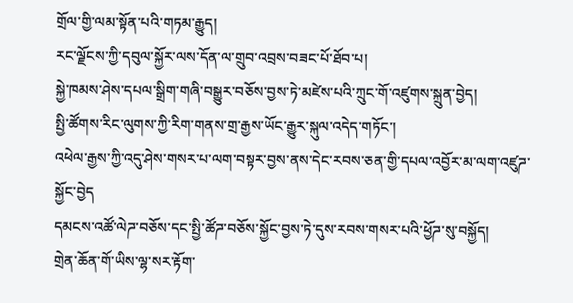གྲོལ་གྱི་ལམ་སྟོན་པའི་གཏམ་རྒྱུད།
རང་ལྗོངས་ཀྱི་དབུལ་སྐྱོར་ལས་དོན་ལ་གྲུབ་འབྲས་བཟང་པོ་ཐོབ་པ།
སྐྱེ་ཁམས་ཤེས་དཔལ་སྒྲིག་གཞི་བསྒྱུར་བཅོས་བྱས་ཏེ་མཛེས་པའི་ཀྲུང་གོ་འཛུགས་སྐྲུན་བྱེད།
སྤྱི་ཚོགས་རིང་ལུགས་ཀྱི་རིག་གནས་གྲ་རྒྱས་ཡོང་རྒྱུར་སྐུལ་འདེད་གཏོང་།
འཕེལ་རྒྱས་ཀྱི་འདུ་ཤེས་གསར་པ་ལག་བསྟར་བྱས་ནས་དེང་རབས་ཅན་གྱི་དཔལ་འབྱོར་མ་ལག་འཛུཌ་སྐྱོང་བྱེད
དམངས་འཚོ་ལེཌ་བཅོས་དང་སྤྱི་ཚོཌ་བཅོས་སྐྱོང་བྱས་ཏེ་དུས་རབས་གསར་པའི་ཕྱོཌ་སུ་བསྐྱོད།
གྲེན་ཆོན་གོ་ཡིས་ལྷ་སར་རྟོག་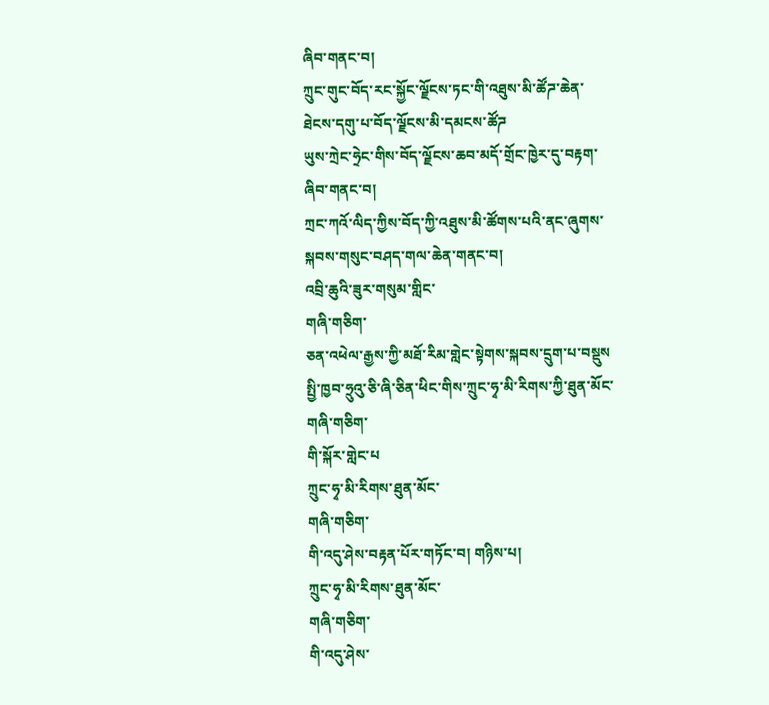ཞིབ་གནང་བ།
ཀྲུང་གུང་བོད་རང་སྐྱོང་ལྗོངས་ཏང་གི་འཐུས་མི་ཚོཌ་ཆེན་ཐེངས་དགུ་པ་བོད་ལྗོངས་མི་དམངས་ཚོཌ
ཡུས་ཀྲེང་ཧྲེང་གིས་བོད་ལྗོངས་ཆབ་མདོ་གྲོང་ཁྱེར་དུ་བརྟག་ཞིབ་གནང་བ།
ཀྲང་ཀའོ་ལིད་ཀྱིས་བོད་ཀྱི་འཐུས་མི་ཚོགས་པའི་ནང་ཞུགས་སྐབས་གསུང་བཤད་གལ་ཆེན་གནང་བ།
འབྲི་ཆུའི་ཟུར་གསུམ་གླིང་
གཞི་གཅིག་
ཅན་འཕེལ་རྒྱས་ཀྱི་མཐོ་རིམ་གླེང་སྟེགས་སྐབས་དྲུག་པ་བསྡུས
སྤྱི་ཁྱབ་ཧྲུའུ་ཅི་ཞི་ཅིན་ཕིང་གིས་ཀྲུང་ཧྭ་མི་རིགས་ཀྱི་ཐུན་མོང་
གཞི་གཅིག་
གི་སྐོར་གླེང་པ
ཀྲུང་ཧྭ་མི་རིགས་ཐུན་མོང་
གཞི་གཅིག་
གི་འདུ་ཤེས་བརྟན་པོར་གཏོང་བ། གཉིས་པ།
ཀྲུང་ཧྭ་མི་རིགས་ཐུན་མོང་
གཞི་གཅིག་
གི་འདུ་ཤེས་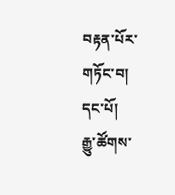བརྟན་པོར་གཏོང་བ། དང་པོ།
རྒྱུ་ཚོགས་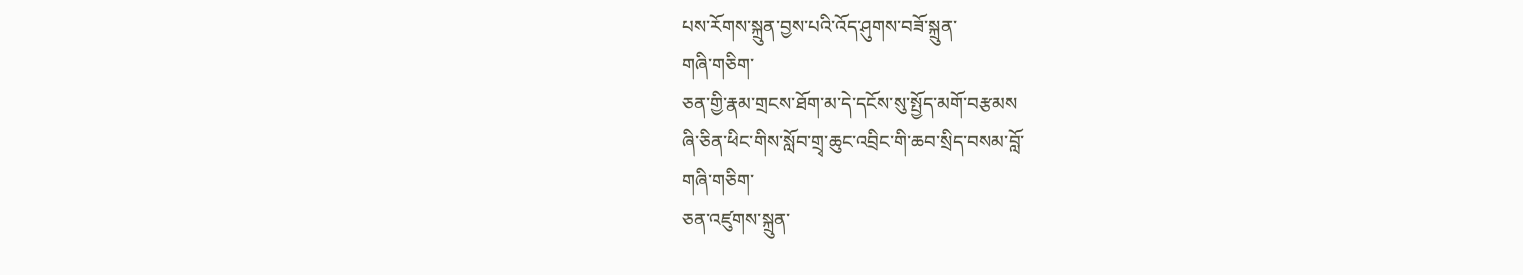པས་རོགས་སྐྲུན་བྱས་པའི་འོད་ཤུགས་བཟོ་སྐྲུན་
གཞི་གཅིག་
ཅན་གྱི་རྣམ་གྲངས་ཐོག་མ་དེ་དངོས་སུ་སྤྱོད་མགོ་བརྩམས
ཞི་ཅིན་ཕིང་གིས་སློབ་གྲྭ་ཆུང་འབྲིང་གི་ཆབ་སྲིད་བསམ་བློ་
གཞི་གཅིག་
ཅན་འཛུགས་སྐྲུན་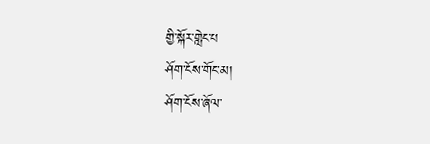གྱི་སྐོར་གླེང་པ
ཤོག་ངོས་གོང་མ།
ཤོག་ངོས་ཞོལ་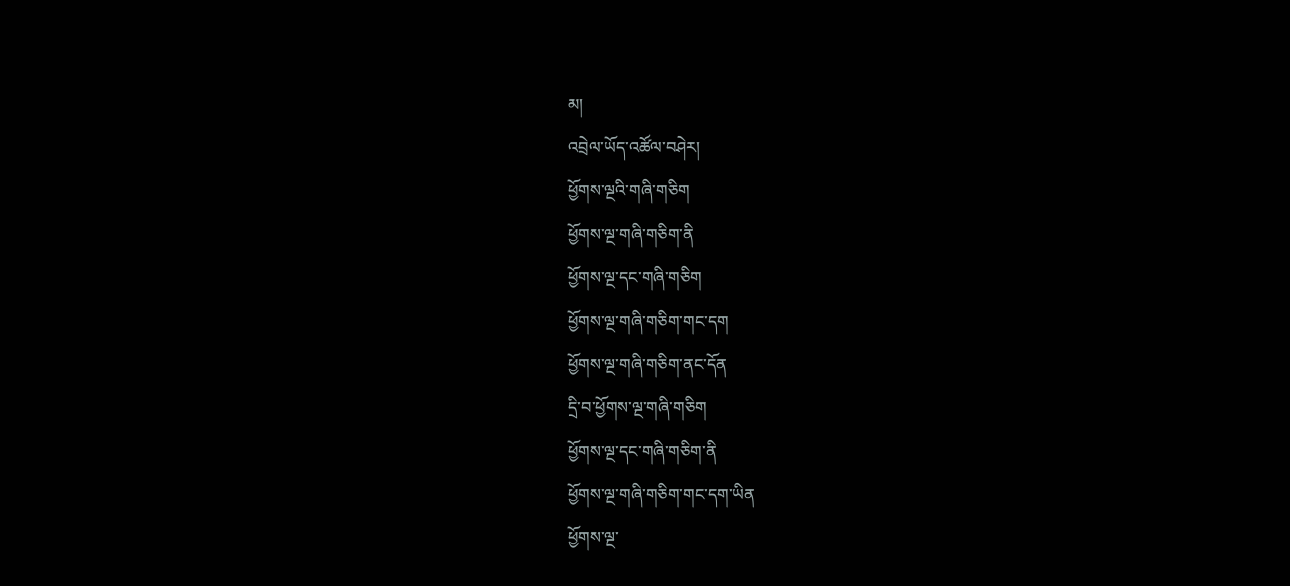མ།
འབྲེལ་ཡོད་འཚོལ་བཤེར།
ཕྱོགས་ལྔའི་གཞི་གཅིག
ཕྱོགས་ལྔ་གཞི་གཅིག་ནི
ཕྱོགས་ལྔ་དང་གཞི་གཅིག
ཕྱོགས་ལྔ་གཞི་གཅིག་གང་དག
ཕྱོགས་ལྔ་གཞི་གཅིག་ནང་དོན
དྲི་བ་ཕྱོགས་ལྔ་གཞི་གཅིག
ཕྱོགས་ལྔ་དང་གཞི་གཅིག་ནི
ཕྱོགས་ལྔ་གཞི་གཅིག་གང་དག་ཡིན
ཕྱོགས་ལྔ་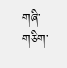གཞི་གཅིག་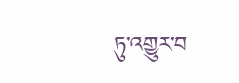ཏུ་འགྱུར་བ